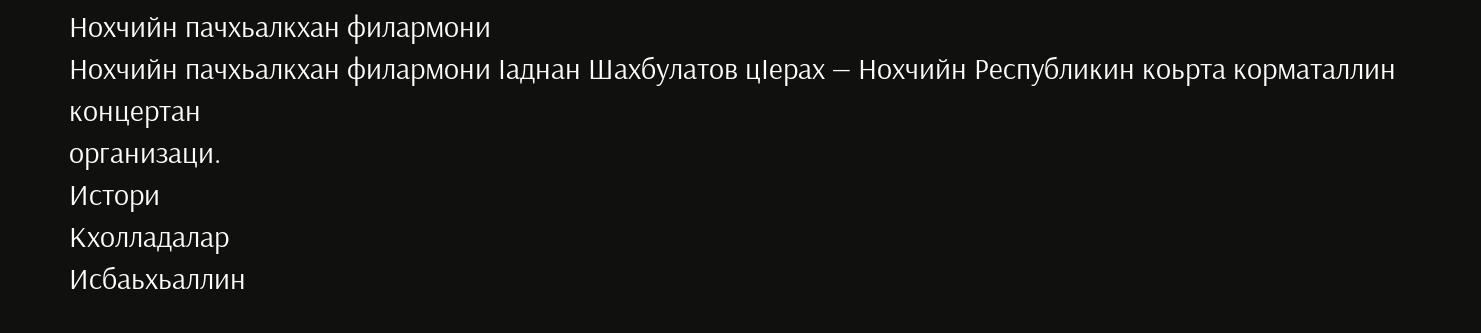Нохчийн пачхьалкхан филармони
Нохчийн пачхьалкхан филармони Ӏаднан Шахбулатов цӀерах — Нохчийн Республикин коьрта корматаллин концертан
организаци.
Истори
Кхолладалар
Исбаьхьаллин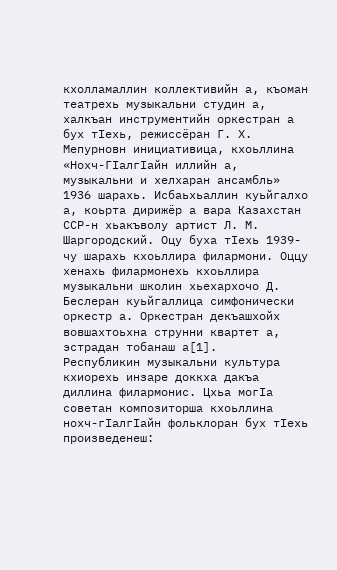кхолламаллин коллективийн а, къоман театрехь музыкальни студин а, халкъан инструментийн оркестран а бух тӀехь, режиссёран Г. Х. Мепурновн инициативица, кхоьллина «Нохч-ГӀалгӀайн иллийн а, музыкальни и хелхаран ансамбль» 1936 шарахь. Исбаьхьаллин куьйгалхо а, коьрта дирижёр а вара Казахстан ССР-н хьакъволу артист Л. М. Шаргородский. Оцу буха тӀехь 1939-чу шарахь кхоьллира филармони. Оццу хенахь филармонехь кхоьллира музыкальни школин хьехархочо Д. Беслеран куьйгаллица симфонически оркестр а. Оркестран декъашхойх вовшахтоьхна струнни квартет а, эстрадан тобанаш а[1].
Республикин музыкальни культура кхиорехь инзаре доккха дакъа диллина филармонис. Цхьа могӀа советан композиторша кхоьллина нохч-гӀалгӀайн фольклоран бух тӀехь произведенеш: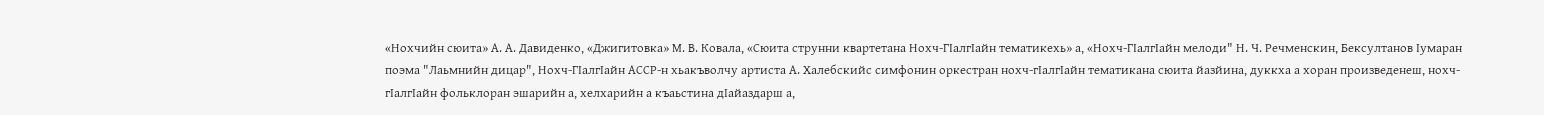«Нохчийн сюита» А. А. Давиденко, «Джигитовка» М. В. Ковала, «Сюита струнни квартетана Нохч-ГӀалгӀайн тематикехь» а, «Нохч-ГӀалгӀайн мелоди" Н. Ч. Речменскин, Бексултанов Ӏумаран поэма "Лаьмнийн дицар", Нохч-ГӀалгӀайн АССР-н хьакъволчу артиста А. Халебскийс симфонин оркестран нохч-гӀалгӀайн тематикана сюита йазйина, дуккха а хоран произведенеш, нохч-гӀалгӀайн фольклоран эшарийн а, хелхарийн а къаьстина дӀайаздарш а,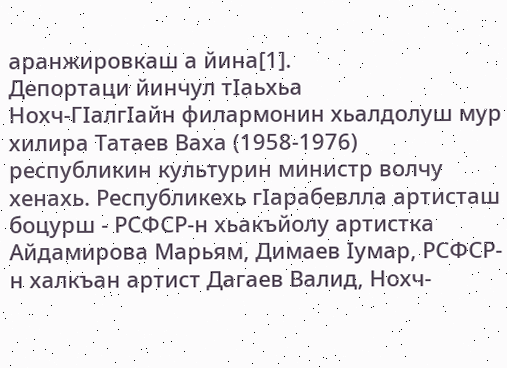аранжировкаш а йина[1].
Депортаци йинчул тӀаьхьа
Нохч-ГӀалгӀайн филармонин хьалдолуш мур хилира Татаев Ваха (1958-1976) республикин культурин министр волчу хенахь. Республикехь гӀарабевлла артисташ боцурш - РСФСР-н хьакъйолу артистка Айдамирова Марьям, Димаев Ӏумар, РСФСР-н халкъан артист Дагаев Валид, Нохч-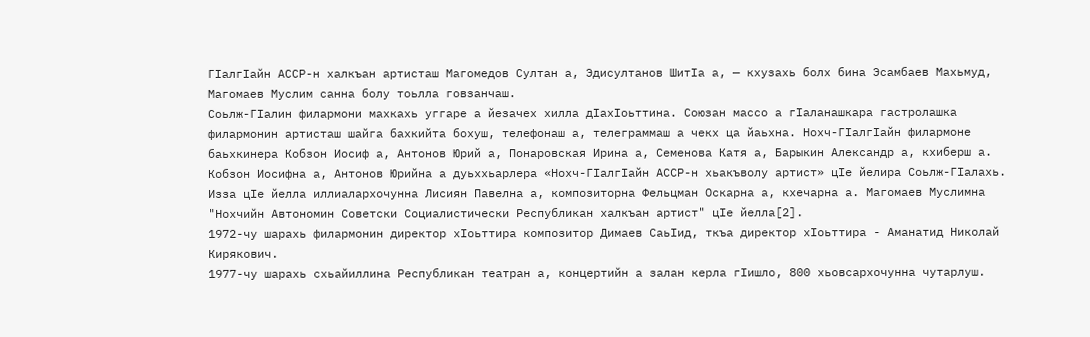ГӀалгӀайн АССР-н халкъан артисташ Магомедов Султан а, Эдисултанов ШитӀа а, — кхузахь болх бина Эсамбаев Махьмуд, Магомаев Муслим санна болу тоьлла говзанчаш.
Соьлж-ГӀалин филармони махкахь уггаре а йезачех хилла дӀахӀоьттина. Союзан массо а гӀаланашкара гастролашка филармонин артисташ шайга бахкийта бохуш, телефонаш а, телеграммаш а чекх ца йаьхна. Нохч-ГӀалгӀайн филармоне баьхкинера Кобзон Иосиф а, Антонов Юрий а, Понаровская Ирина а, Семенова Катя а, Барыкин Александр а, кхиберш а. Кобзон Иосифна а, Антонов Юрийна а дуьххьарлера «Нохч-ГӀалгӀайн АССР-н хьакъволу артист» цӀе йелира Соьлж-ГӀалахь. Изза цӀе йелла иллиалархочунна Лисиян Павелна а, композиторна Фельцман Оскарна а, кхечарна а. Магомаев Муслимна "Нохчийн Автономин Советски Социалистически Республикан халкъан артист" цӀе йелла[2].
1972-чу шарахь филармонин директор хӀоьттира композитор Димаев СаьӀид, ткъа директор хӀоьттира - Аманатид Николай Кирякович.
1977-чу шарахь схьайиллина Республикан театран а, концертийн а залан керла гӀишло, 800 хьовсархочунна чутарлуш.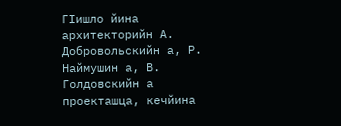ГӀишло йина архитекторийн А. Добровольскийн а, Р. Наймушин а, В. Голдовскийн а проекташца, кечйина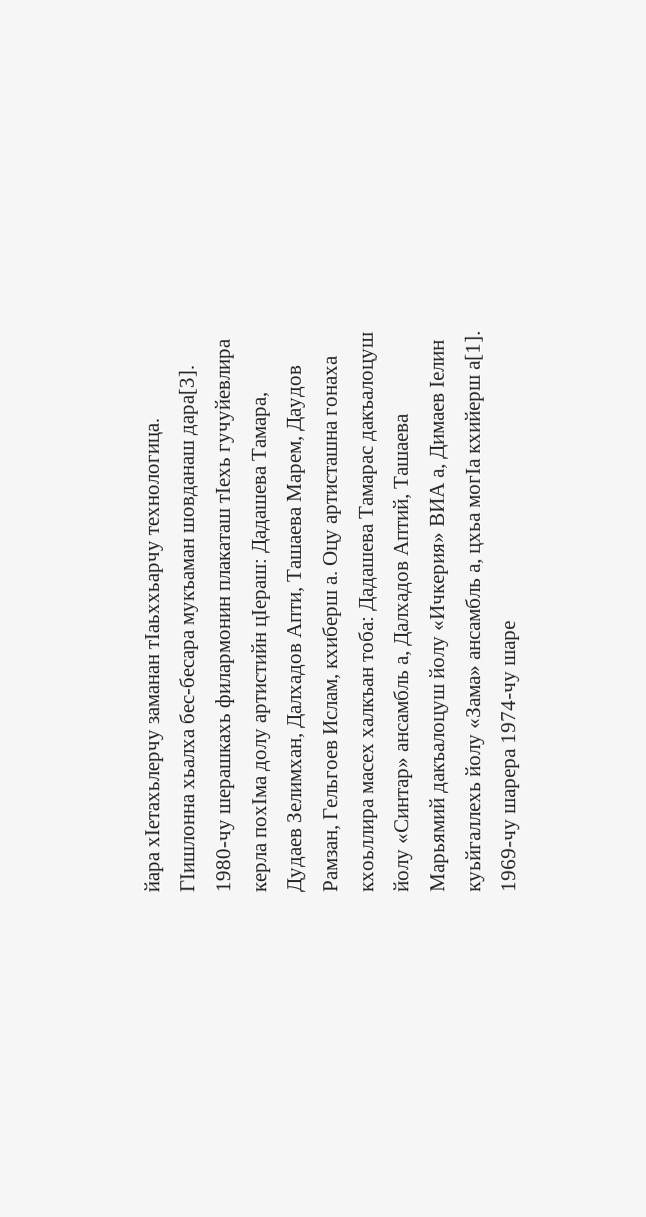йара хӀетахьлерчу заманан тӀаьххьарчу технологица. ГӀишлонна хьалха бес-бесара мукъаман шовданаш дара[3].
1980-чу шерашкахь филармонин плакаташ тӀехь гучуйевлира керла похӀма долу артистийн цӀераш: Дадашева Тамара, Дудаев Зелимхан, Далхадов Апти, Ташаева Марем, Даудов Рамзан, Гельгоев Ислам, кхиберш а. Оцу артисташна гонаха кхоьллира масех халкъан тоба: Дадашева Тамарас дакъалоцуш йолу «Синтар» ансамбль а, Далхадов Аптий, Ташаева Марьямий дакъалоцуш йолу «Ичкерия» ВИА а, Димаев Ӏелин куьйгаллехь йолу «Зама» ансамбль а, цхьа могӀа кхийерш а[1].
1969-чу шарера 1974-чу шаре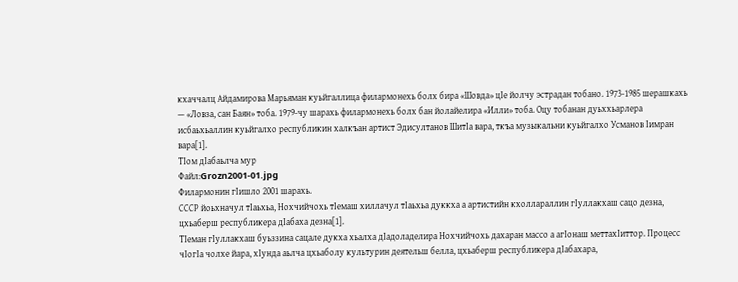кхаччалц Айдамирова Марьяман куьйгаллица филармонехь болх бира «Шовда» цӀе йолчу эстрадан тобано. 1973-1985 шерашкахь — «Ловза, сан Баян» тоба. 1979-чу шарахь филармонехь болх бан йолайелира «Илли» тоба. Оцу тобанан дуьххьарлера исбаьхьаллин куьйгалхо республикин халкъан артист Эдисултанов ШитӀа вара, ткъа музыкальни куьйгалхо Усманов Ӏимран вара[1].
ТӀом дӀабаьлча мур
Файл:Grozn2001-01.jpg
Филармонин гӀишло 2001 шарахь.
СССР йоьхначул тӀаьхьа, Нохчийчохь тӀемаш хиллачул тӀаьхьа дуккха а артистийн кхоллараллин гӀуллакхаш сацо дезна, цхьаберш республикера дӀабаха дезна[1].
ТӀеман гӀуллакхаш буьззина сацале дукха хьалха дӀадоладелира Нохчийчохь дахаран массо а агӀонаш меттахӀиттор. Процесс чӀогӀа чолхе йара, хӀунда аьлча цхьаболу культурин деятельш белла, цхьаберш республикера дӀабахара,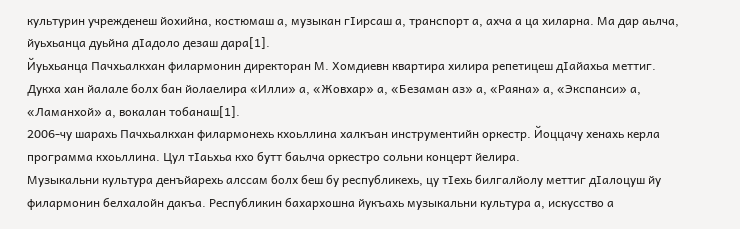культурин учрежденеш йохийна, костюмаш а, музыкан гӀирсаш а, транспорт а, ахча а ца хиларна. Ма дар аьлча, йуьхьанца дуьйна дӀадоло дезаш дара[1].
Йуьхьанца Пачхьалкхан филармонин директоран М. Хомдиевн квартира хилира репетицеш дӀайахьа меттиг. Дукха хан йалале болх бан йолаелира «Илли» а, «Жовхар» а, «Безаман аз» а, «Раяна» а, «Экспанси» а, «Ламанхой» а, вокалан тобанаш[1].
2006-чу шарахь Пачхьалкхан филармонехь кхоьллина халкъан инструментийн оркестр. Йоццачу хенахь керла программа кхоьллина. Цул тӀаьхьа кхо бутт баьлча оркестро сольни концерт йелира.
Музыкальни культура денъйарехь алссам болх беш бу республикехь, цу тӀехь билгалйолу меттиг дӀалоцуш йу филармонин белхалойн дакъа. Республикин бахархошна йукъахь музыкальни культура а, искусство а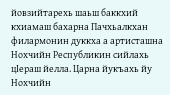йовзийтарехь шаьш баккхий кхиамаш бахарна Пачхьалкхан филармонин дуккха а артисташна Нохчийн Республикин сийлахь цӀераш йелла. Царна йукъахь йу Нохчийн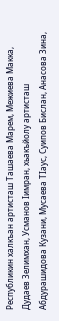Республикин халкъан артисташ Ташаева Марем, Межиева Макка, Дудаев Зелимхан, Усманов Ӏимран, хьакъйолу артисташ Абдурашидова Кузани, Мусаева ТӀаус, Суипов Бислан, Анасова Зина,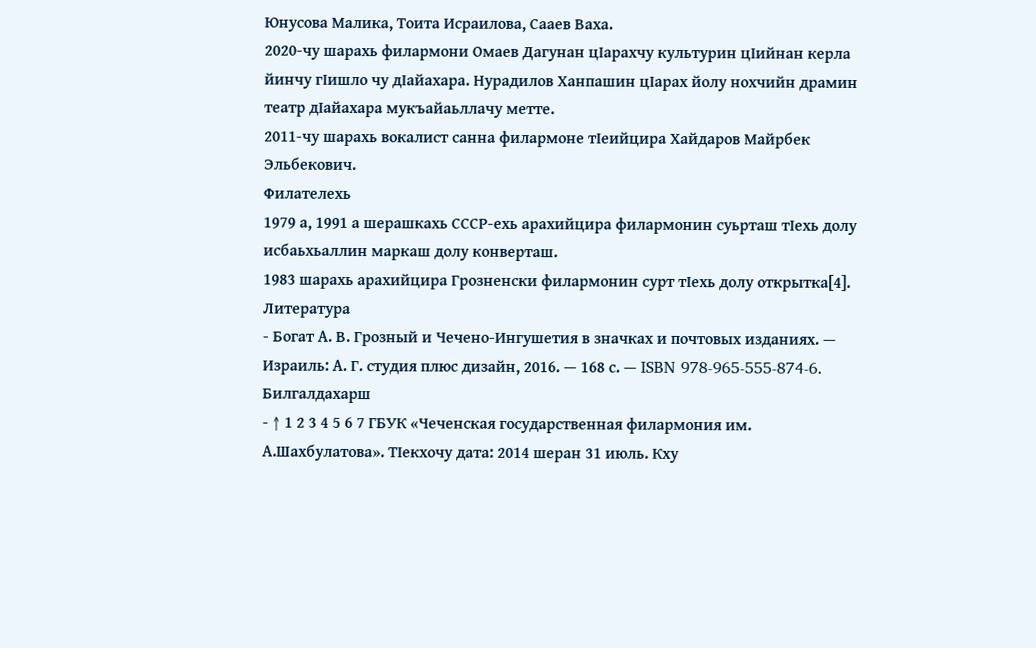Юнусова Малика, Тоита Исраилова, Сааев Ваха.
2020-чу шарахь филармони Омаев Дагунан цӀарахчу культурин цӀийнан керла йинчу гӀишло чу дӀайахара. Нурадилов Ханпашин цӀарах йолу нохчийн драмин театр дӀайахара мукъайаьллачу метте.
2011-чу шарахь вокалист санна филармоне тӀеийцира Хайдаров Майрбек Эльбекович.
Филателехь
1979 а, 1991 а шерашкахь СССР-ехь арахийцира филармонин суьрташ тӀехь долу исбаьхьаллин маркаш долу конверташ.
1983 шарахь арахийцира Грозненски филармонин сурт тӀехь долу открытка[4].
Литература
- Богат А. В. Грозный и Чечено-Ингушетия в значках и почтовых изданиях. — Израиль: А. Г. студия плюс дизайн, 2016. — 168 с. — ISBN 978-965-555-874-6.
Билгалдахарш
- ↑ 1 2 3 4 5 6 7 ГБУК «Чеченская государственная филармония им. А.Шахбулатова». ТӀекхочу дата: 2014 шеран 31 июль. Кху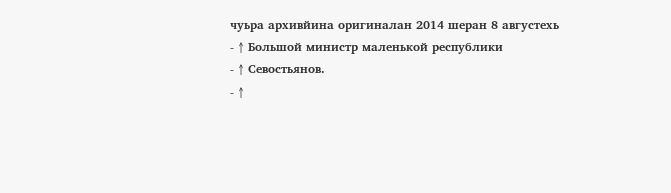чуьра архивйина оригиналан 2014 шеран 8 августехь
- ↑ Большой министр маленькой республики
- ↑ Севостьянов.
- ↑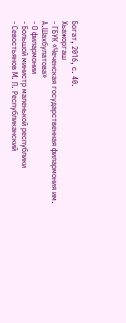Богат, 2016, с. 40.
Хьажоргаш
- ГБУК «Чеченская государственная филармония им. А.Шахбулатова»
- О филармонии
- Большой министр маленькой республики
- Севостьянов М. П. Республиканский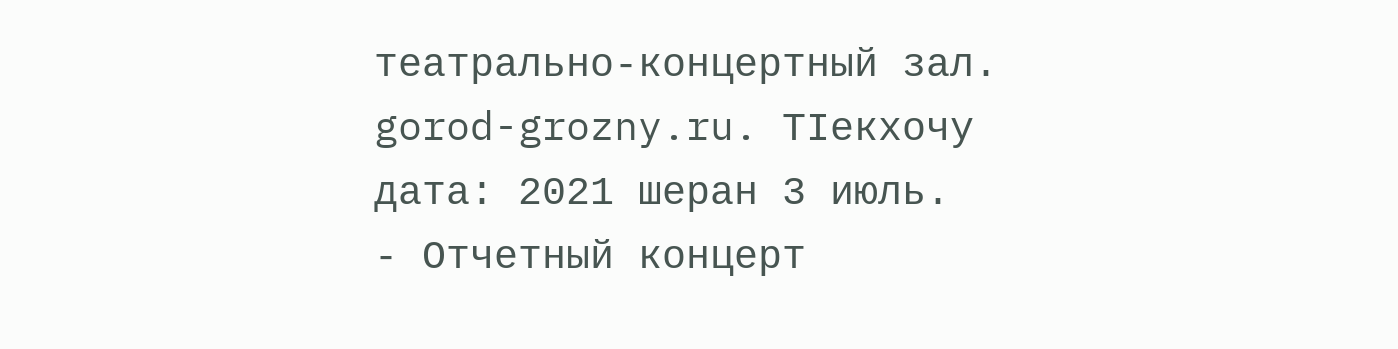театрально-концертный зал. gorod-grozny.ru. ТӀекхочу дата: 2021 шеран 3 июль.
- Отчетный концерт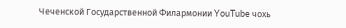Чеченской Государственной Филармонии YouTube чохь